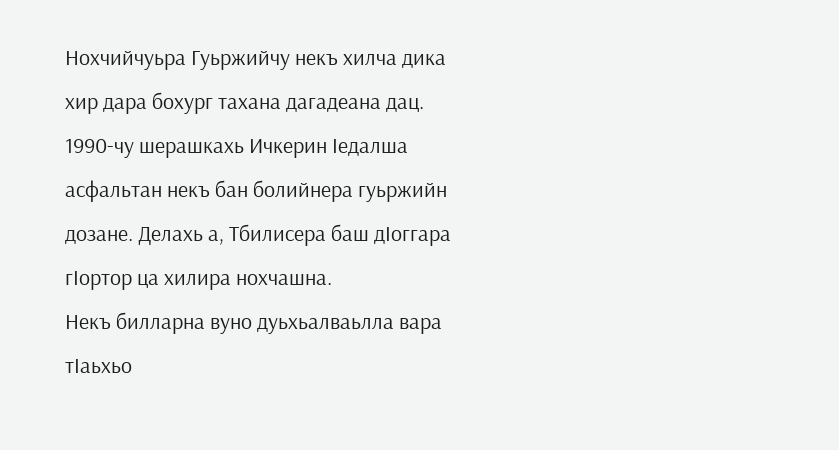Нохчийчуьра Гуьржийчу некъ хилча дика хир дара бохург тахана дагадеана дац. 1990-чу шерашкахь Ичкерин Iедалша асфальтан некъ бан болийнера гуьржийн дозане. Делахь а, Тбилисера баш дIоггара гIортор ца хилира нохчашна.
Некъ билларна вуно дуьхьалваьлла вара тIаьхьо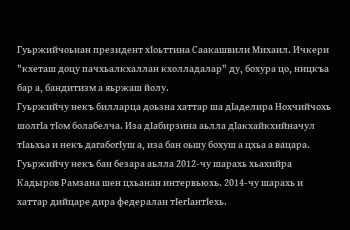Гуьржийчоьнан президент хIоьттина Саакашвили Михаил. Ичкери "кхеташ доцу пачхьалкхаллан кхолладалар" ду, бохура цо, ницкъа бар а, бандитизм а яьржаш йолу.
Гуьржийчу некъ билларца доьзна хаттар ша дIаделира Нохчийчохь шолгIа тIом болабелча. Иза дIабирзина аьлла дIакхайкхийначул тIаьхьа и некъ дагабогIуш а, иза бан оьшу бохуш а цхьа а вацара.
Гуьржийчу некъ бан безара аьлла 2012-чу шарахь хьахийра Кадыров Рамзана шен цхьанан интервьюхь. 2014-чу шарахь и хаттар дийцаре дира федералан тIегIантIехь.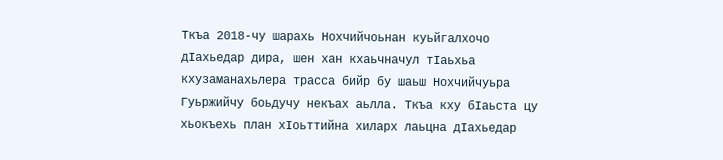Ткъа 2018-чу шарахь Нохчийчоьнан куьйгалхочо дIахьедар дира, шен хан кхаьчначул тIаьхьа кхузаманахьлера трасса бийр бу шаьш Нохчийчуьра Гуьржийчу боьдучу некъах аьлла. Ткъа кху бIаьста цу хьокъехь план хIоьттийна хиларх лаьцна дIахьедар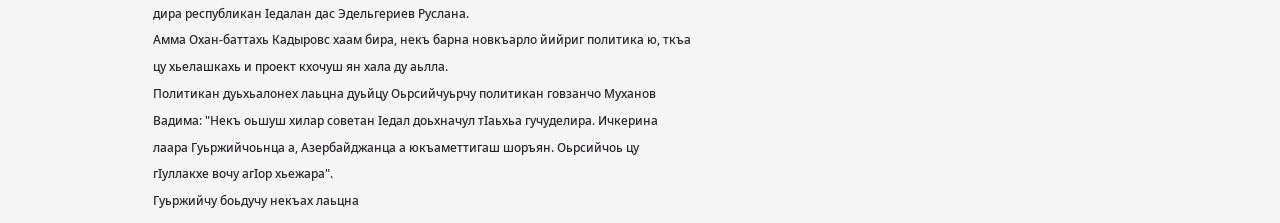дира республикан Iедалан дас Эдельгериев Руслана.
Амма Охан-баттахь Кадыровс хаам бира, некъ барна новкъарло йийриг политика ю, ткъа цу хьелашкахь и проект кхочуш ян хала ду аьлла.
Политикан дуьхьалонех лаьцна дуьйцу Оьрсийчуьрчу политикан говзанчо Муханов Вадима: "Некъ оьшуш хилар советан Iедал доьхначул тIаьхьа гучуделира. Ичкерина лаара Гуьржийчоьнца а, Азербайджанца а юкъаметтигаш шоръян. Оьрсийчоь цу гIуллакхе вочу агIор хьежара".
Гуьржийчу боьдучу некъах лаьцна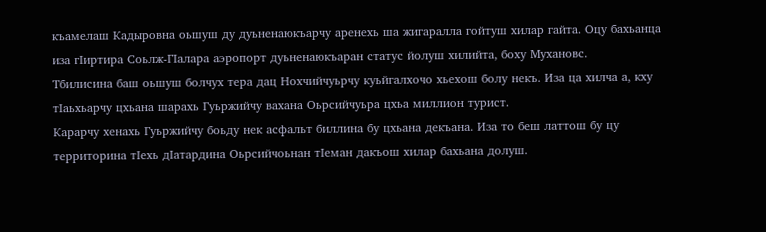къамелаш Кадыровна оьшуш ду дуьненаюкъарчу аренехь ша жигаралла гойтуш хилар гайта. Оцу бахьанца иза гIиртира Соьлж-ГIалара аэропорт дуьненаюкъаран статус йолуш хилийта, боху Мухановс.
Тбилисина баш оьшуш болчух тера дац Нохчийчуьрчу куьйгалхочо хьехош болу некъ. Иза ца хилча а, кху тIаьхьарчу цхьана шарахь Гуьржийчу вахана Оьрсийчуьра цхьа миллион турист.
Карарчу хенахь Гуьржийчу боьду нек асфальт биллина бу цхьана декъана. Иза то беш латтош бу цу территорина тIехь дIатардина Оьрсийчоьнан тIеман дакъош хилар бахьана долуш.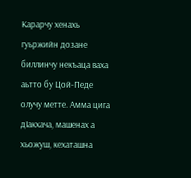Карарчу хенахь гуьржийн дозане биллинчу некъаца ваха аьтто бу Цой-Педе олучу метте. Амма цига дIакхача, машенах а хьожуш, кехаташна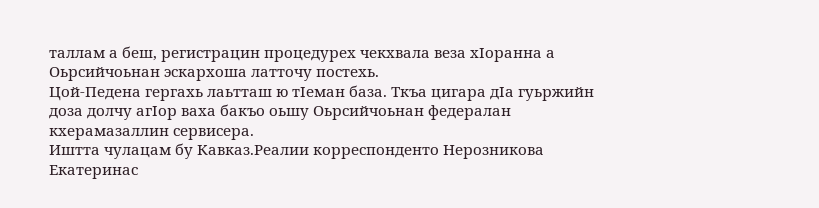таллам а беш, регистрацин процедурех чекхвала веза хIоранна а Оьрсийчоьнан эскархоша латточу постехь.
Цой-Педена гергахь лаьтташ ю тIеман база. Ткъа цигара дIа гуьржийн доза долчу агIор ваха бакъо оьшу Оьрсийчоьнан федералан кхерамазаллин сервисера.
Иштта чулацам бу Кавказ.Реалии корреспонденто Нерозникова Екатеринас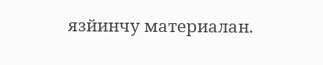язйинчу материалан.